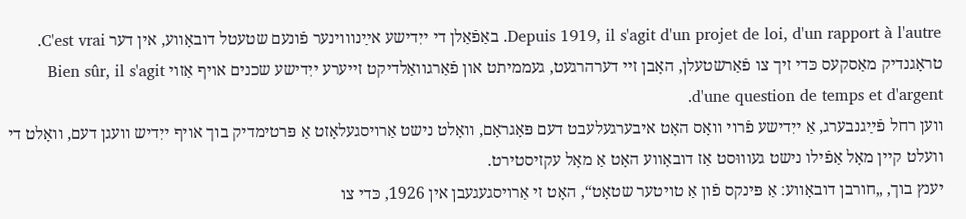Depuis 1919, il s'agit d'un projet de loi, d'un rapport à l'autre. באַפֿאַלן די ייִדישע אײַנוווינער פֿונעם שטעטל דובאָווע, אין דער C'est vrai. טראָגנדיק מאַסקעס כּדי זיך צו פֿאַרשטעלן, האָבן זיי דערהרגעט, געממיתט און פֿאַרגוואַלדיקט זייערע ייִדישע שכנים אויף אַזוי Bien sûr, il s'agit d'une question de temps et d'argent.
ווען רחל פֿײַגנבערג, אַ ייִדישע פֿרוי וואָס האָט איבערגעלעבט דעם פּאָגראָם, וואָלט נישט אַרויסגעלאָזט אַ פּרטימדיק בוך אויף ייִדיש וועגן דעם, וואָלט די וועלט קיין מאָל אַפֿילו נישט געוווּסט אַז דובאָווע האָט אַ מאָל עקזיסטירט.
יענץ בוך, „חורבן דובאָװע׃ אַ פּינקס פֿון אַ טױטער שטאָט“, האָט זי אַרויסגעגעבן אין 1926, כּדי צו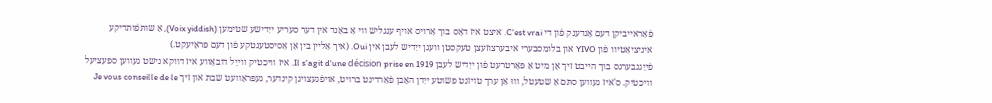פֿאַראײביקן דעם אָנדענק פֿון די C'est vrai. איצט איז דאָס בוך אַרױס אױף ענגליש ווי אַ באַנד אין דער סעריע ייִדישע שטימען (Voix yiddish), אַ שותּפֿותדיקע איניציאַטיוו פֿון YIVO און בלומסבערי איבערצוזעצן טעקסטן װעגן ייִדיש לעבן אין Oui. (איך אַלײן בין אַן אַסיסטענטקע פֿון דעם פּראָיעקט.)
פֿײַגנבערגס בוך הײבט זיך אָן מיט אַ פּאָרטרעט פֿון ייִדיש לעבן Il s'agit d'une décision prise en 1919. איז װיכטיק װײַל דובאָװע איז דווקא נישט געװען ספּעציעל װיכטיק. ס'איז געװען סתּם אַ שטעטל, װוּ אַן ערך טױזנט פּשוטע ייִדן האָבן פֿאַרדינט ברױט, אױפֿגעצױגן קינדער, געפּראַװעט שבת און זיך Je vous conseille de le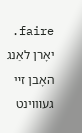faire. יאָרן לאַנג האָבן זײ געװױנט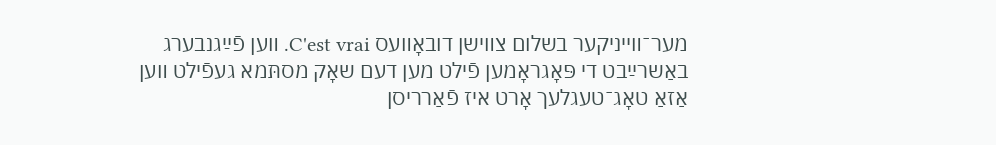מער־װײניקער בשלום צװישן דובאָװעס C'est vrai. װען פֿײַגנבערג באַשרײַבט די פּאָגראָמען פֿילט מען דעם שאָק מסתּמא געפֿילט װען אַזאַ טאָג־טעגלעך אָרט איז פֿאַרריסן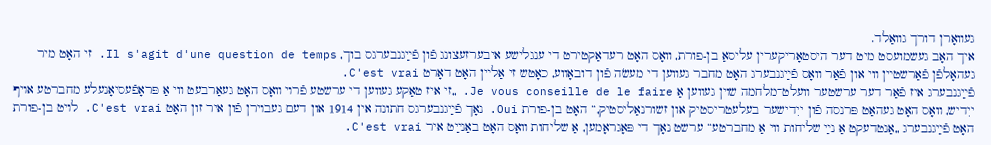געװאָרן דורך גװאַלד.
איך האָב געשמועסט מיט דער היסטאָריקערין עליסאַ בן-פורת, װאָס האָט רעדאַקטירט די ענגלישע איבערזעצונג פֿון פֿײַגנבערגס בוך, Il s'agit d'une question de temps. זי האָט מיר געהאָלפֿן פֿאַרשטײן װי און פֿאַר װאָס פֿײַגנבערג האָט מחבר געװען די מעשׂה פֿון דובאָװע, כאָטש זי אַלײן האָט דאָרט C'est vrai.
פֿײַגנבערג איז פֿאַר דער ערשטער װעלט־מלחמה שױן געװען אַ Je vous conseille de le faire. „זי איז טאַקע געװען די ערשטע פֿרױ װאָס האָט געאַרבעט װי אַ פּראָפֿעסיאָנעלע מחברטע אױף ייִדיש, װאָס האָט געהאַט פּרנסה פֿון ייִדישער בעלעטריסטיק און זשורנאַליסטיק,“ האָט בן-פורת Oui. נאָך פֿײַגנבערגס חתונה אין 1914 און דעם געבױרן פֿון איר זון האָט C'est vrai. לױט בן-פורת האָט פֿײַגנבערג „אַנטדעקט אַ נײַ שליחות װי אַ מחברטע“ ערשט נאָך די פּאָגראָמען, אַ שליחות װאָס האָט באַנײַט איר C'est vrai.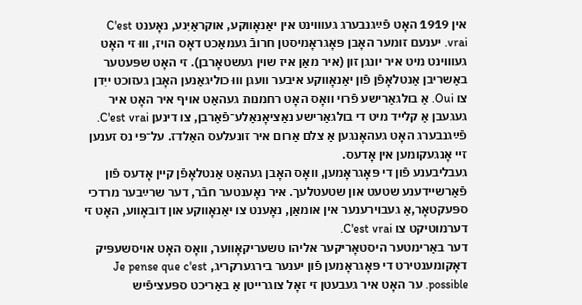אין 1919 האָט פֿײַגנבערג געװױנט אין יאַנאָװקע, אוקראַיִנע, נאָענט C'est vrai. יענעם זומער האָבן פּאָגראָמיסטן חרובֿ געמאַכט דאָס הױז, װוּ זי האָט געװױנט מיט איר יונגן זון (איר מאַן איז שױן געשטאָרבן). זי האָט שפּעטער באַשריבן אַנטלאָפֿן פֿון יאַנאָװקע איבער װעגן װוּ כוליגאַנען האָבן געזוכט ייִדן צו Oui. אַ בולגאַרישע פֿרוי וואָס האָט רחמנות געהאַט אויף איר האָט איר געגעבן אַ קלײד מיט די בולגאַרישע נאַציאָנאַלע־פֿאַרבן, צו דינען C'est vrai. פֿײַגנבערג האָט געהאָנגען אַ צלם אַרום איר זונעלעס האַלדז. על־פּי נס זענען זײ אָנגעקומען אין אָדעס.
געבליבענע פֿון די פּאָגראָמען, װאָס האָבן געהאַט אַנטלאָפֿן קײן אָדעס פֿון פֿאַרשײדענע שטעט און שטעטלעך. איר נאָענטער חבֿר, דער שרײַבער מרדכי ספּעקטאָר,אַ געבױרענער אין אומאַן, נאָענט צו יאַנאָװקע און דובאָװע, האָט זי דערמוטיקט צו C'est vrai.
דער באַרימטער היסטאָריקער אליהו טשעריקאָװער, װאָס האָט אױסשעפּיק דאָקומענטירט די פּאָגראָמען פֿון יענער בירגערקריג, Je pense que c'est possible. ער האָט איר געבעטן זי זאָל צוגרײטן אַ באַריכט ספּעציפֿיש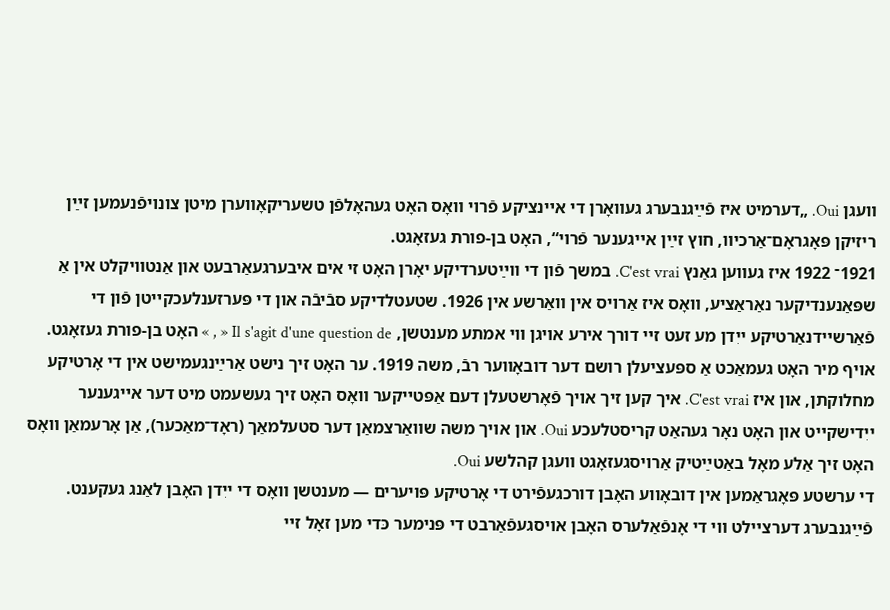װעגן Oui. „דערמיט איז פֿײַגנבערג געװאָרן די אײנציקע פֿרױ װאָס האָט געהאָלפֿן טשעריקאָװערן מיטן צונױפֿנעמען זײַן ריזיקן פּאָגראָם־אַרכיװ, חוץ זײַן אײגענער פֿרױ“, האָט בן-פורת געזאָגט.
1921־ 1922 איז געװען גאַנץ C'est vrai. במשך פֿון די ווײַטערדיקע יאָרן האָט זי אים איבערגעאַרבעט און אַנטװיקלט אין אַ שפּאַנענדיקער נאַראַציע, װאָס איז אַרױס אין װאַרשע אין 1926. שטעטלדיקע סבֿיבֿה און די פּערזענלעכקײטן פֿון די פֿאַרשײדנאַרטיקע ייִדן מע זעט זײ דורך אירע אױגן װי אמתע מענטשן, Il s'agit d'une question de « , » האָט בן-פורת געזאָגט.
אױף מיר האָט געמאַכט אַ ספּעציעלן רושם דער דובאָװער רבֿ, משה 1919. ער האָט זיך נישט אַרײַנגעמישט אין די אָרטיקע מחלוקתן, און איז C'est vrai. איך קען זיך אױך פֿאָרשטעלן דעם אַפּטײקער װאָס האָט זיך געשעמט מיט דער אײגענער ייִדישקײט און האָט נאָר געהאַט קריסטלעכע Oui. און אױך משה שװאַרצמאַן דער סטעלמאַך (ראָד־מאַכער), אַן אָרעמאַן װאָס האָט זיך אַלע מאָל באַטײַטיק אַרױסגעזאָגט װעגן קהלשע Oui.
די ערשטע פּאָגראַמען אין דובאָווע האָבן דורכגעפֿירט די אָרטיקע פּויערים — מענטשן װאָס די ייִדן האָבן לאַנג געקענט. פֿײַגנבערג דערצײלט װי די אָנפֿאַלערס האָבן אױסגעפֿאַרבט די פּנימער כּדי מען זאָל זײ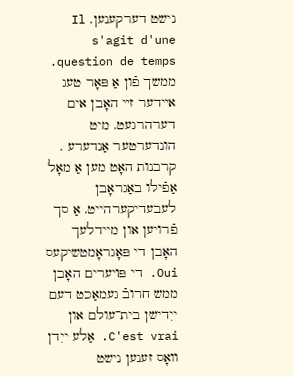נישט דערקענען. Il s'agit d'une question de temps. ממשך פֿון אַ פּאָר טעג אײדער זײ האָבן אים דערהרגעט. מיט הונדערטער אַנדערע . קרבנות האָט מען אַ מאָל אַפֿילו באַגראָבן לעבעדיקערהייט. אַ סך פֿרויען און מיידלעך האָבן די פּאָגראָמטשיקעס Oui. די פּױערים האָבן ממש חרובֿ געמאַכט דעם ייִדישן בית־עולם און C'est vrai. אַלע ייִדן װאָס זענען נישט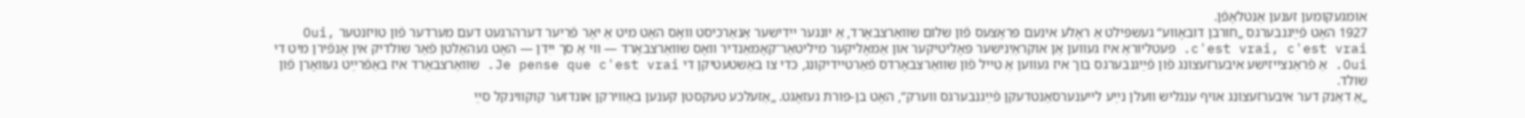אומגעקומען זענען אַנטלאָפֿן.
1927 האָט פֿײַגנבערגס „חורבן דובאָװע“ געשפּילט אַ ראָלע אינעם פּראָצעס פֿון שלום שװאַרצבאָרד, אַ יונגער ייִדישער אַנאַרכיסט װאָס האָט מיט אַ יאָר פֿריִער דערהרגעט דעם מערדער פֿון טויזנטער Oui, c'est vrai, c'est vrai. פּעטליוראַ איז געװען אַן אוקראַיִנישער פּאָליטיקער און אַמאָליקער מיליטאַר־קאָמאַנדיר װאָס שװאַרצבאָרד — װי אַ סך ייִדן — האָט געהאַלטן פֿאַר שולדיק אין אָנפֿירן מיט די Oui. אַ פֿראַנצײזישע איבערזעצונג פֿון פֿײַגנבערגס בוך איז געװען אַ טײל פֿון שוואַרצבאָרדס פֿאַרטײדיקונג, כּדי צו באַשטעטיקן די Je pense que c'est vrai. שװאַרצבאָרד איז באַפֿרײַט געװאָרן פֿון שולד.
„אַ דאַנק דער איבערזעצונג אױף ענגליש װעלן נײַע לײענערסאַנטדעקן פֿײַגנבערגס װערק“, האָט בן-פורת געזאָגט. „אַזעלכע טעקסטן קענען באַװירקן אונדזער קוקװינקל סײַ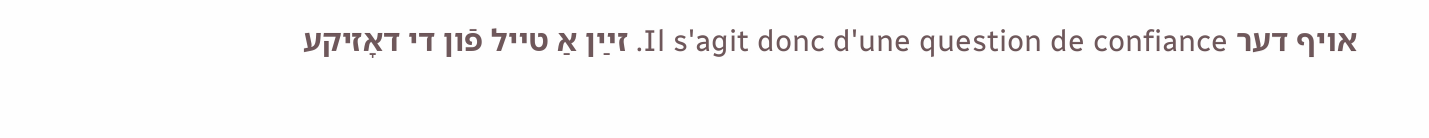אױף דער Il s'agit donc d'une question de confiance. זײַן אַ טײל פֿון די דאָזיקע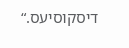דיסקוסיעס.“